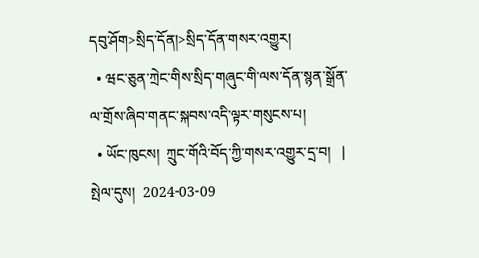དབུ་ཤོག>སྲིད་དོན།>སྲིད་དོན་གསར་འགྱུར།
  • ཝང་ཅུན་ཀྲེང་གིས་སྲིད་གཞུང་གི་ལས་དོན་སྙན་སྒྲོན་ལ་གྲོས་ཞིབ་གནང་སྐབས་འདི་ལྟར་གསུངས་པ།
  • ཡོང་ཁུངས།  ཀྲུང་གོའི་བོད་ཀྱི་གསར་འགྱུར་དྲ་བ།   |     སྤེལ་དུས།  2024-03-09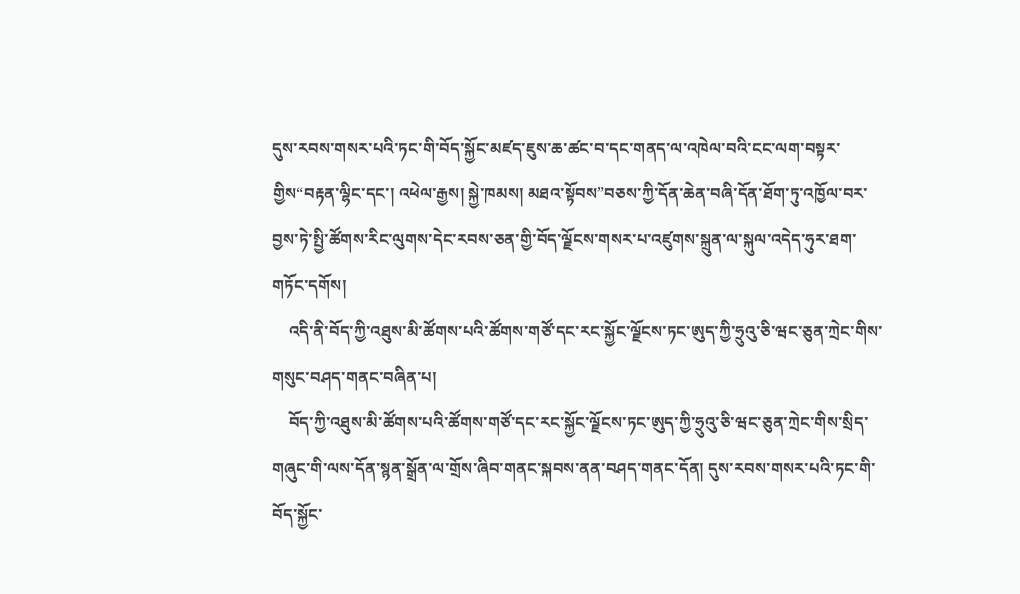དུས་རབས་གསར་པའི་ཏང་གི་བོད་སྐྱོང་མཛད་ཇུས་ཆ་ཚང་བ་དང་གནད་ལ་འཁེལ་བའི་ངང་ལག་བསྟར་གྱིས“བརྟན་ལྷིང་དང་། འཕེལ་རྒྱས། སྐྱེ་ཁམས། མཐའ་སྟོབས”བཅས་ཀྱི་དོན་ཆེན་བཞི་དོན་ཐོག་ཏུ་འཁྱོལ་བར་བྱས་ཏེ་སྤྱི་ཚོགས་རིང་ལུགས་དེང་རབས་ཅན་གྱི་བོད་ལྗོངས་གསར་པ་འཛུགས་སྐྲུན་ལ་སྐུལ་འདེད་ཧུར་ཐག་གཏོང་དགོས།
    འདི་ནི་བོད་ཀྱི་འཐུས་མི་ཚོགས་པའི་ཚོགས་གཙོ་དང་རང་སྐྱོང་ལྗོངས་ཏང་ཨུད་ཀྱི་ཧྲུའུ་ཅི་ཝང་ཅུན་ཀྲེང་གིས་གསུང་བཤད་གནང་བཞིན་པ།
    བོད་ཀྱི་འཐུས་མི་ཚོགས་པའི་ཚོགས་གཙོ་དང་རང་སྐྱོང་ལྗོངས་ཏང་ཨུད་ཀྱི་ཧྲུའུ་ཅི་ཝང་ཅུན་ཀྲེང་གིས་སྲིད་གཞུང་གི་ལས་དོན་སྙན་སྒྲོན་ལ་གྲོས་ཞིབ་གནང་སྐབས་ནན་བཤད་གནང་དོན། དུས་རབས་གསར་པའི་ཏང་གི་བོད་སྐྱོང་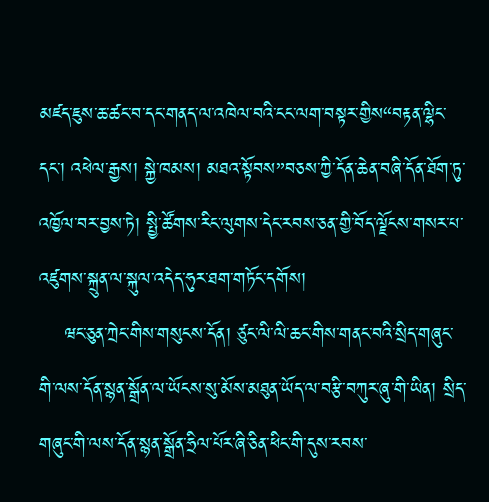མཛད་ཇུས་ཆ་ཚང་བ་དང་གནད་ལ་འཁེལ་བའི་ངང་ལག་བསྟར་གྱིས“བརྟན་ལྷིང་དང་། འཕེལ་རྒྱས། སྐྱེ་ཁམས། མཐའ་སྟོབས”བཅས་ཀྱི་དོན་ཆེན་བཞི་དོན་ཐོག་ཏུ་འཁྱོལ་བར་བྱས་ཏེ། སྤྱི་ཚོགས་རིང་ལུགས་དེང་རབས་ཅན་གྱི་བོད་ལྗོངས་གསར་པ་འཛུགས་སྐྲུན་ལ་སྐུལ་འདེད་ཧུར་ཐག་གཏོང་དགོས།
    ཝང་ཅུན་ཀྲེང་གིས་གསུངས་དོན། ཙུང་ལི་ལི་ཆང་གིས་གནང་བའི་སྲིད་གཞུང་གི་ལས་དོན་སྙན་སྒྲོན་ལ་ཡོངས་སུ་མོས་མཐུན་ཡོད་ལ་བརྩི་བཀུར་ཞུ་གི་ཡིན། སྲིད་གཞུང་གི་ལས་དོན་སྙན་སྒྲོན་ཧྲིལ་པོར་ཞི་ཅིན་ཕིང་གི་དུས་རབས་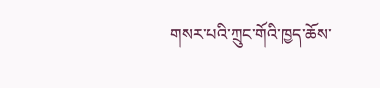གསར་པའི་ཀྲུང་གོའི་ཁྱད་ཆོས་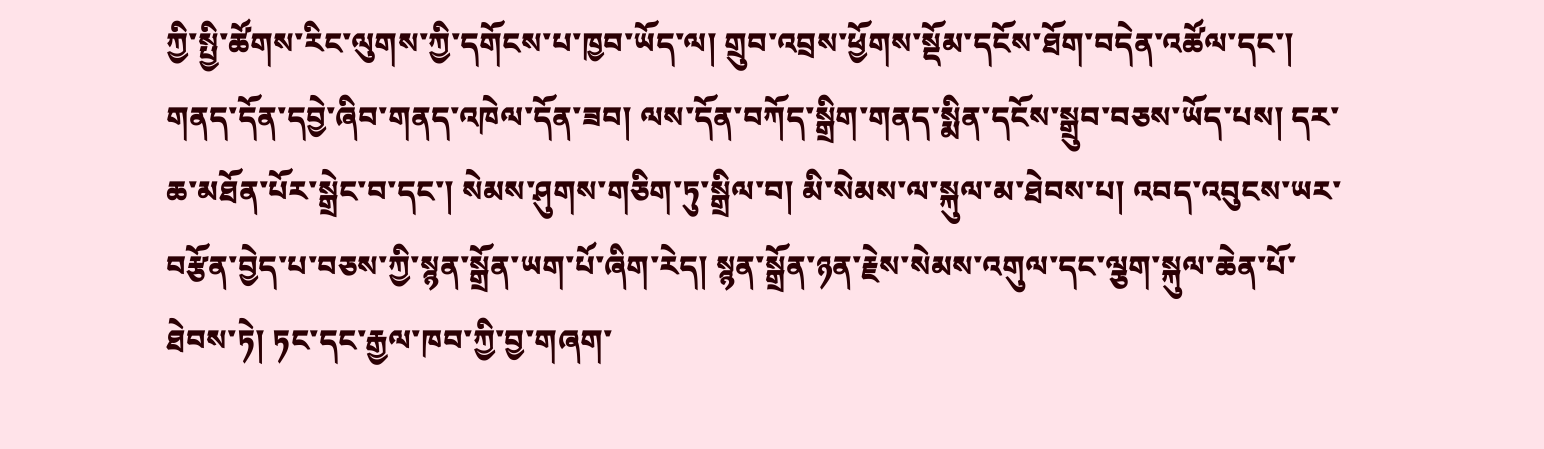ཀྱི་སྤྱི་ཚོགས་རིང་ལུགས་ཀྱི་དགོངས་པ་ཁྱབ་ཡོད་ལ། གྲུབ་འབྲས་ཕྱོགས་སྡོམ་དངོས་ཐོག་བདེན་འཚོལ་དང་། གནད་དོན་དབྱེ་ཞིབ་གནད་འཁེལ་དོན་ཟབ། ལས་དོན་བཀོད་སྒྲིག་གནད་སྨིན་དངོས་སྒྲུབ་བཅས་ཡོད་པས། དར་ཆ་མཐོན་པོར་སྒྲེང་བ་དང་། སེམས་ཤུགས་གཅིག་ཏུ་སྒྲིལ་བ། མི་སེམས་ལ་སྐུལ་མ་ཐེབས་པ། འབད་འབུངས་ཡར་བརྩོན་བྱེད་པ་བཅས་ཀྱི་སྙན་སྒྲོན་ཡག་པོ་ཞིག་རེད། སྙན་སྒྲོན་ཉན་རྗེས་སེམས་འགུལ་དང་ལྕག་སྐུལ་ཆེན་པོ་ཐེབས་ཏེ། ཏང་དང་རྒྱལ་ཁབ་ཀྱི་བྱ་གཞག་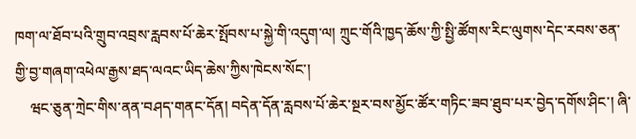ཁག་ལ་ཐོབ་པའི་གྲུབ་འབྲས་རླབས་པོ་ཆེར་སྤོབས་པ་སྐྱེ་གི་འདུག་ལ། ཀྲུང་གོའི་ཁྱད་ཆོས་ཀྱི་སྤྱི་ཚོགས་རིང་ལུགས་དེང་རབས་ཅན་གྱི་བྱ་གཞག་འཕེལ་རྒྱས་ཐད་ལའང་ཡིད་ཆེས་ཀྱིས་ཁེངས་སོང་།
    ཝང་ཅུན་ཀྲེང་གིས་ནན་བཤད་གནང་དོན། བདེན་དོན་རླབས་པོ་ཆེར་སྔར་བས་མྱོང་ཚོར་གཏིང་ཟབ་ཐུབ་པར་བྱེད་དགོས་ཤིང་། ཞི་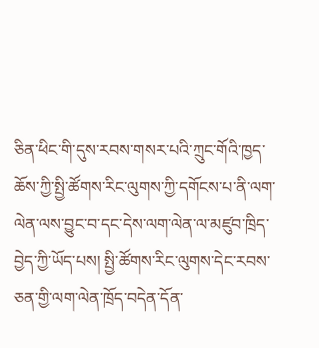ཅིན་ཕིང་གི་དུས་རབས་གསར་པའི་ཀྲུང་གོའི་ཁྱད་ཆོས་ཀྱི་སྤྱི་ཚོགས་རིང་ལུགས་ཀྱི་དགོངས་པ་ནི་ལག་ལེན་ལས་བྱུང་བ་དང་དེས་ལག་ལེན་ལ་མཛུབ་ཁྲིད་བྱེད་ཀྱི་ཡོད་པས། སྤྱི་ཚོགས་རིང་ལུགས་དེང་རབས་ཅན་གྱི་ལག་ལེན་ཁྲོད་བདེན་དོན་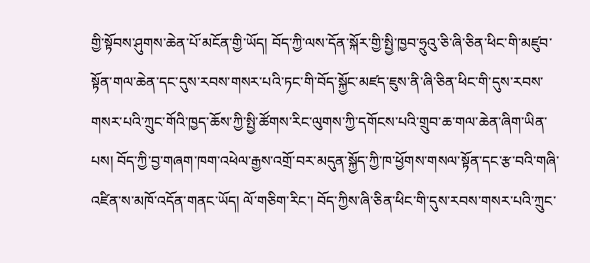གྱི་སྟོབས་ཤུགས་ཆེན་པོ་མངོན་གྱི་ཡོད། བོད་ཀྱི་ལས་དོན་སྐོར་གྱི་སྤྱི་ཁྱབ་ཧྲུའུ་ཅི་ཞི་ཅིན་ཕིང་གི་མཛུབ་སྟོན་གལ་ཆེན་དང་དུས་རབས་གསར་པའི་ཏང་གི་བོད་སྐྱོང་མཛད་ཇུས་ནི་ཞི་ཅིན་ཕིང་གི་དུས་རབས་གསར་པའི་ཀྲུང་གོའི་ཁྱད་ཆོས་ཀྱི་སྤྱི་ཚོགས་རིང་ལུགས་ཀྱི་དགོངས་པའི་གྲུབ་ཆ་གལ་ཆེན་ཞིག་ཡིན་པས། བོད་ཀྱི་བྱ་གཞག་ཁག་འཕེལ་རྒྱས་འགྲོ་བར་མདུན་སྐྱོད་ཀྱི་ཁ་ཕྱོགས་གསལ་སྟོན་དང་རྩ་བའི་གཞི་འཛིན་ས་མཁོ་འདོན་གནང་ཡོད། ལོ་གཅིག་རིང་། བོད་ཀྱིས་ཞི་ཅིན་ཕིང་གི་དུས་རབས་གསར་པའི་ཀྲུང་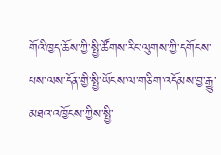གོའི་ཁྱད་ཆོས་ཀྱི་སྤྱི་ཚོགས་རིང་ལུགས་ཀྱི་དགོངས་པས་ལས་དོན་གྱི་སྤྱི་ཡོངས་ལ་གཅིག་འདོམས་བྱ་རྒྱུ་མཐའ་འཁྱོངས་ཀྱིས་སྤྱི་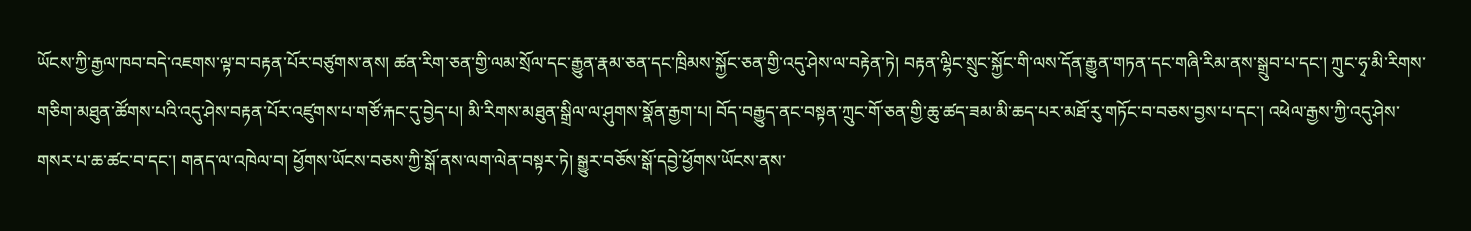ཡོངས་ཀྱི་རྒྱལ་ཁབ་བདེ་འཇགས་ལྟ་བ་བརྟན་པོར་བཙུགས་ནས། ཚན་རིག་ཅན་གྱི་ལམ་སྲོལ་དང་རྒྱུན་རྣམ་ཅན་དང་ཁྲིམས་སྐྱོང་ཅན་གྱི་འདུ་ཤེས་ལ་བརྟེན་ཏེ། བརྟན་ལྷིང་སྲུང་སྐྱོང་གི་ལས་དོན་རྒྱུན་གཏན་དང་གཞི་རིམ་ནས་སྒྲུབ་པ་དང་། ཀྲུང་ཧྭ་མི་རིགས་གཅིག་མཐུན་ཚོགས་པའི་འདུ་ཤེས་བརྟན་པོར་འཛུགས་པ་གཙོ་རྐང་དུ་བྱེད་པ། མི་རིགས་མཐུན་སྒྲིལ་ལ་ཤུགས་སྣོན་རྒྱག་པ། བོད་བརྒྱུད་ནང་བསྟན་ཀྲུང་གོ་ཅན་གྱི་ཆུ་ཚད་ཟམ་མི་ཆད་པར་མཐོ་རུ་གཏོང་བ་བཅས་བྱས་པ་དང་། འཕེལ་རྒྱས་ཀྱི་འདུ་ཤེས་གསར་པ་ཆ་ཚང་བ་དང་། གནད་ལ་འཁེལ་བ། ཕྱོགས་ཡོངས་བཅས་ཀྱི་སྒོ་ནས་ལག་ལེན་བསྟར་ཏེ། སྒྱུར་བཅོས་སྒོ་དབྱེ་ཕྱོགས་ཡོངས་ནས་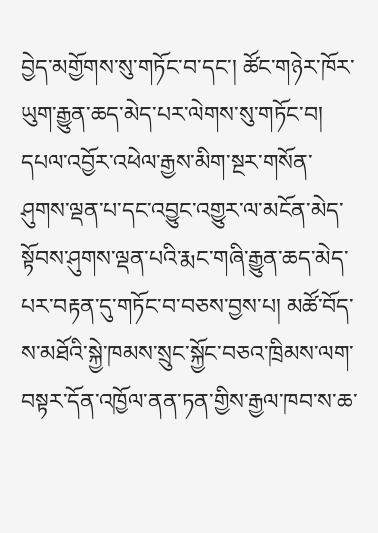བྱེད་མགྱོགས་སུ་གཏོང་བ་དང་། ཚོང་གཉེར་ཁོར་ཡུག་རྒྱུན་ཆད་མེད་པར་ལེགས་སུ་གཏོང་བ། དཔལ་འབྱོར་འཕེལ་རྒྱས་མིག་སྔར་གསོན་ཤུགས་ལྡན་པ་དང་འབྱུང་འགྱུར་ལ་མངོན་མེད་སྟོབས་ཤུགས་ལྡན་པའི་རྨང་གཞི་རྒྱུན་ཆད་མེད་པར་བརྟན་དུ་གཏོང་བ་བཅས་བྱས་པ། མཚོ་བོད་ས་མཐོའི་སྐྱེ་ཁམས་སྲུང་སྐྱོང་བཅའ་ཁྲིམས་ལག་བསྟར་དོན་འཁྱོལ་ནན་ཏན་གྱིས་རྒྱལ་ཁབ་ས་ཆ་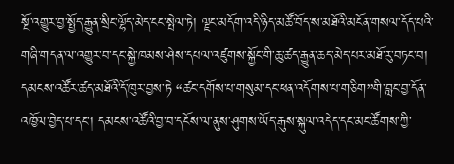སྔོ་འགྱུར་བྱ་སྤྱོད་རྒྱུན་སྲིང་ལྷོད་མེད་ངང་སྤེལ་ཏེ། ལྗང་མདོག་འདི་ཉིད་མཚོ་བོད་ས་མཐོའི་མངོན་གསལ་དོད་པའི་གཞི་གདན་ལ་འགྱུར་བ་དང་སྐྱེ་ཁམས་ཤེས་དཔལ་འཛུགས་སྐྱོང་གི་ཆུ་ཚད་རྒྱུན་ཆད་མེད་པར་མཐོ་རུ་བཏང་བ། དམངས་འཚོར་ཚད་མཐོའི་དོ་ཁུར་བྱས་ཏེ “ཚང་དགོས་པ་གསུམ་དང་ཕན་འདོགས་པ་གཅིག”གི་བླང་བྱ་དོན་འཁྱོལ་བྱེད་པ་དང་། དམངས་འཚོའི་བྱ་བ་དངོས་ལ་ནུས་ཤུགས་ཡོད་རྒུས་སྐུལ་འདེད་དང་མང་ཚོགས་ཀྱི་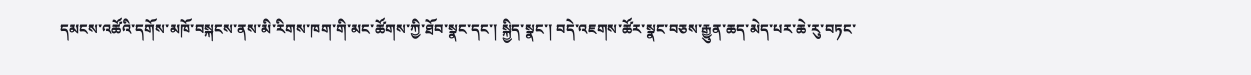དམངས་འཚོའི་དགོས་མཁོ་བསྐངས་ནས་མི་རིགས་ཁག་གི་མང་ཚོགས་ཀྱི་ཐོབ་སྣང་དང་། སྐྱིད་སྣང་། བདེ་འཇགས་ཚོར་སྣང་བཅས་རྒྱུན་ཆད་མེད་པར་ཆེ་རུ་བཏང་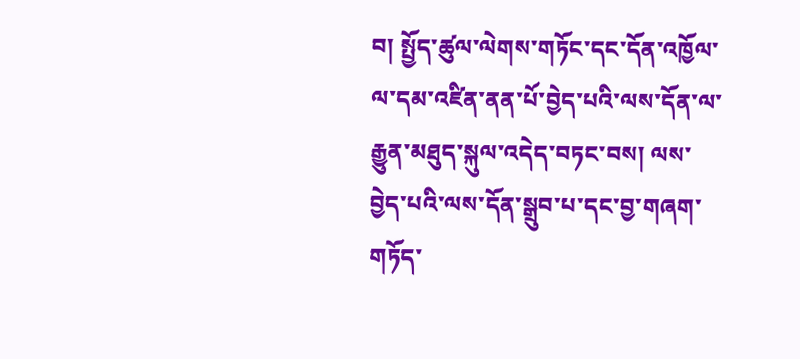བ། སྤྱོད་ཚུལ་ལེགས་གཏོང་དང་དོན་འཁྱོལ་ལ་དམ་འཛིན་ནན་པོ་བྱེད་པའི་ལས་དོན་ལ་རྒྱུན་མཐུད་སྐུལ་འདེད་བཏང་བས། ལས་བྱེད་པའི་ལས་དོན་སྒྲུབ་པ་དང་བྱ་གཞག་གཏོད་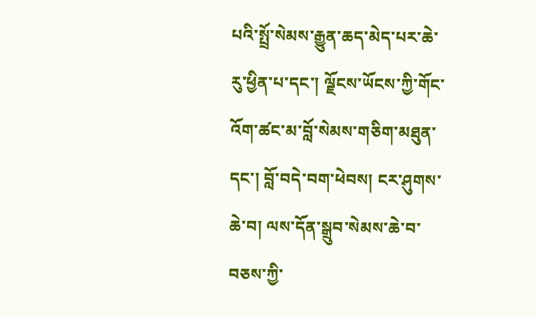པའི་སྤྲོ་སེམས་རྒྱུན་ཆད་མེད་པར་ཆེ་རུ་ཕྱིན་པ་དང་། ལྗོངས་ཡོངས་ཀྱི་གོང་འོག་ཚང་མ་བློ་སེམས་གཅིག་མཐུན་དང་། བློ་བདེ་བག་ཕེབས། ངར་ཤུགས་ཆེ་བ། ལས་དོན་སྒྲུབ་སེམས་ཆེ་བ་བཅས་ཀྱི་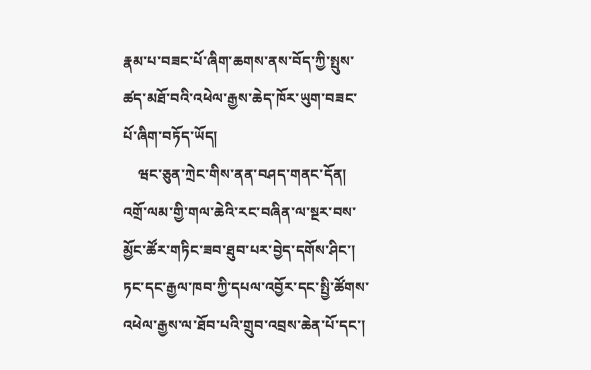རྣམ་པ་བཟང་པོ་ཞིག་ཆགས་ནས་བོད་ཀྱི་སྤུས་ཚད་མཐོ་བའི་འཕེལ་རྒྱས་ཆེད་ཁོར་ཡུག་བཟང་པོ་ཞིག་བཏོད་ཡོད།
    ཝང་ཅུན་ཀྲེང་གིས་ནན་བཤད་གནང་དོན། འགྲོ་ལམ་གྱི་གལ་ཆེའི་རང་བཞིན་ལ་སྔར་བས་མྱོང་ཚོར་གཏིང་ཟབ་ཐུབ་པར་བྱེད་དགོས་ཤིང་། ཏང་དང་རྒྱལ་ཁབ་ཀྱི་དཔལ་འབྱོར་དང་སྤྱི་ཚོགས་འཕེལ་རྒྱས་ལ་ཐོབ་པའི་གྲུབ་འབྲས་ཆེན་པོ་དང་།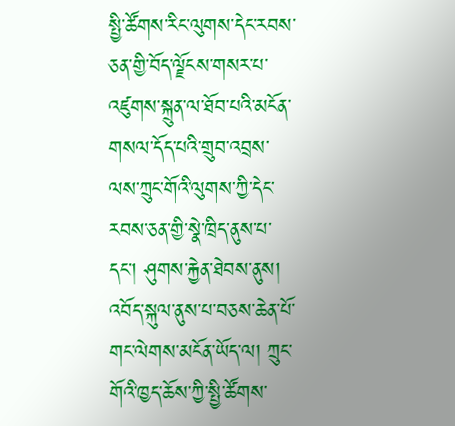སྤྱི་ཚོགས་རིང་ལུགས་དེང་རབས་ཅན་གྱི་བོད་ལྗོངས་གསར་པ་འཛུགས་སྐྲུན་ལ་ཐོབ་པའི་མངོན་གསལ་དོད་པའི་གྲུབ་འབྲས་ལས་ཀྲུང་གོའི་ལུགས་ཀྱི་དེང་རབས་ཅན་གྱི་སྣེ་ཁྲིད་ནུས་པ་དང་། ཤུགས་རྐྱེན་ཐེབས་ནུས། འབོད་སྐུལ་ནུས་པ་བཅས་ཆེན་པོ་གང་ལེགས་མངོན་ཡོད་ལ། ཀྲུང་གོའི་ཁྱད་ཆོས་ཀྱི་སྤྱི་ཚོགས་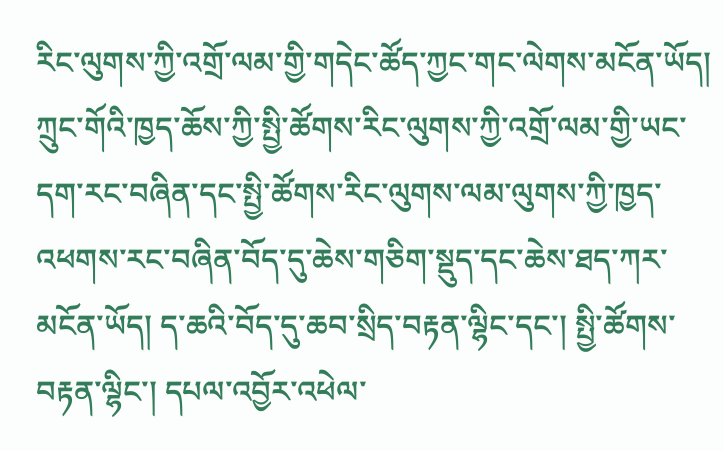རིང་ལུགས་ཀྱི་འགྲོ་ལམ་གྱི་གདེང་ཚོད་ཀྱང་གང་ལེགས་མངོན་ཡོད། ཀྲུང་གོའི་ཁྱད་ཆོས་ཀྱི་སྤྱི་ཚོགས་རིང་ལུགས་ཀྱི་འགྲོ་ལམ་གྱི་ཡང་དག་རང་བཞིན་དང་སྤྱི་ཚོགས་རིང་ལུགས་ལམ་ལུགས་ཀྱི་ཁྱད་འཕགས་རང་བཞིན་བོད་དུ་ཆེས་གཅིག་སྡུད་དང་ཆེས་ཐད་ཀར་མངོན་ཡོད། ད་ཆའི་བོད་དུ་ཆབ་སྲིད་བརྟན་ལྷིང་དང་། སྤྱི་ཚོགས་བརྟན་ལྷིང་། དཔལ་འབྱོར་འཕེལ་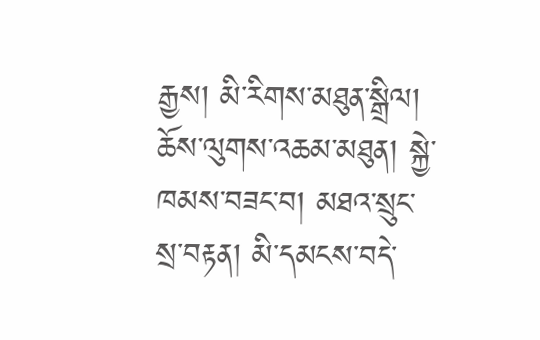རྒྱས། མི་རིགས་མཐུན་སྒྲིལ། ཆོས་ལུགས་འཆམ་མཐུན། སྐྱེ་ཁམས་བཟང་བ། མཐའ་སྲུང་སྲ་བརྟན། མི་དམངས་བདེ་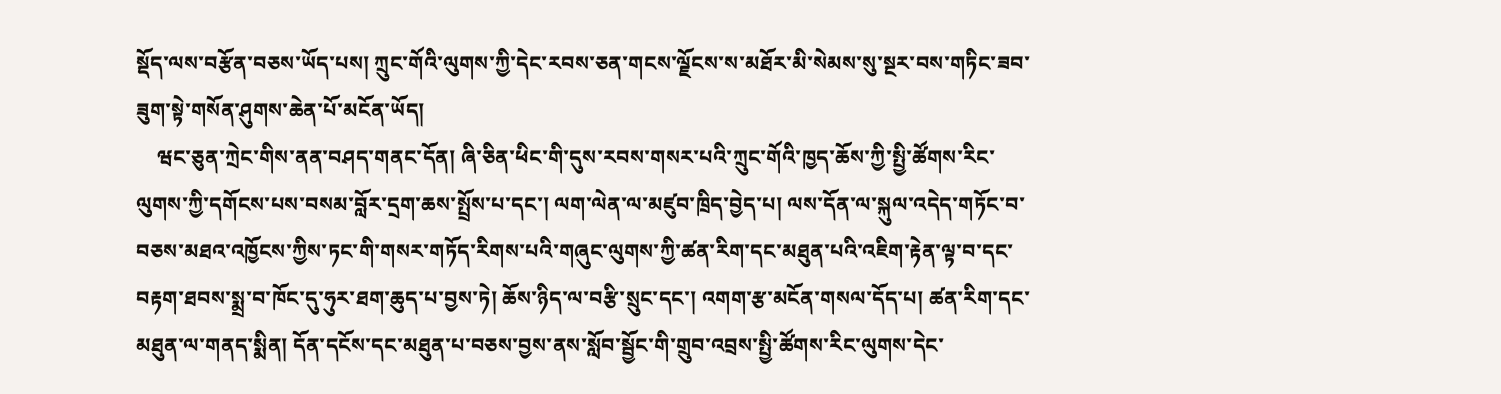སྡོད་ལས་བརྩོན་བཅས་ཡོད་པས། ཀྲུང་གོའི་ལུགས་ཀྱི་དེང་རབས་ཅན་གངས་ལྗོངས་ས་མཐོར་མི་སེམས་སུ་སྔར་བས་གཏིང་ཟབ་ཟུག་སྟེ་གསོན་ཤུགས་ཆེན་པོ་མངོན་ཡོད།
    ཝང་ཅུན་ཀྲེང་གིས་ནན་བཤད་གནང་དོན། ཞི་ཅིན་ཕིང་གི་དུས་རབས་གསར་པའི་ཀྲུང་གོའི་ཁྱད་ཆོས་ཀྱི་སྤྱི་ཚོགས་རིང་ལུགས་ཀྱི་དགོངས་པས་བསམ་བློར་དྲག་ཆས་སྤྲོས་པ་དང་། ལག་ལེན་ལ་མཛུབ་ཁྲིད་བྱེད་པ། ལས་དོན་ལ་སྐུལ་འདེད་གཏོང་བ་བཅས་མཐའ་འཁྱོངས་ཀྱིས་ཏང་གི་གསར་གཏོད་རིགས་པའི་གཞུང་ལུགས་ཀྱི་ཚན་རིག་དང་མཐུན་པའི་འཇིག་རྟེན་ལྟ་བ་དང་བརྟག་ཐབས་སྨྲ་བ་ཁོང་དུ་ཧུར་ཐག་ཆུད་པ་བྱས་ཏེ། ཆོས་ཉིད་ལ་བརྩི་སྲུང་དང་། འགག་རྩ་མངོན་གསལ་དོད་པ། ཚན་རིག་དང་མཐུན་ལ་གནད་སྨིན། དོན་དངོས་དང་མཐུན་པ་བཅས་བྱས་ནས་སློབ་སྦྱོང་གི་གྲུབ་འབྲས་སྤྱི་ཚོགས་རིང་ལུགས་དེང་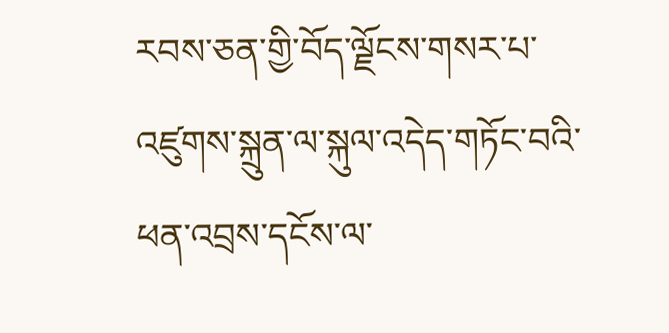རབས་ཅན་གྱི་བོད་ལྗོངས་གསར་པ་འཛུགས་སྐྲུན་ལ་སྐུལ་འདེད་གཏོང་བའི་ཕན་འབྲས་དངོས་ལ་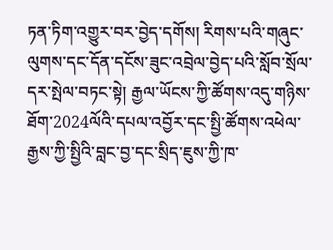ཏན་ཏིག་འགྱུར་བར་བྱེད་དགོས། རིགས་པའི་གཞུང་ལུགས་དང་དོན་དངོས་ཟུང་འབྲེལ་བྱེད་པའི་སློབ་སྲོལ་དར་སྤེལ་བཏང་སྟེ། རྒྱལ་ཡོངས་ཀྱི་ཚོགས་འདུ་གཉིས་ཐོག་2024ལོའི་དཔལ་འབྱོར་དང་སྤྱི་ཚོགས་འཕེལ་རྒྱས་ཀྱི་སྤྱིའི་བླང་བྱ་དང་སྲིད་ཇུས་ཀྱི་ཁ་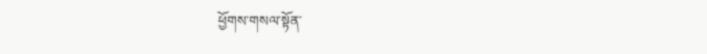ཕྱོགས་གསལ་སྟོན་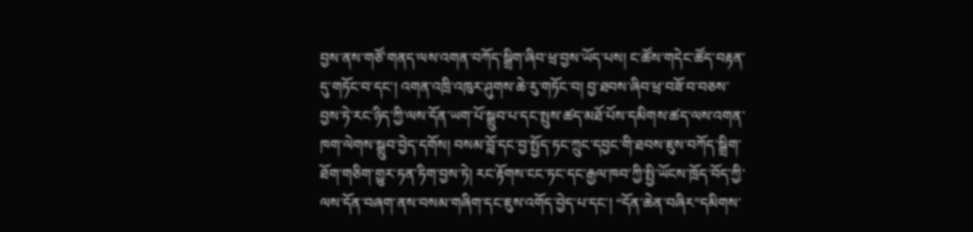བྱས་ནས་གཙོ་གནད་ལས་འགན་བཀོད་སྒྲིག་ཞིབ་ཕྲ་བྱས་ཡོད་པས། ང་ཚོས་གདེང་ཚོད་བརྟན་དུ་གཏོང་བ་དང་། འགན་འཁྲི་འཁུར་ཤུགས་ཆེ་རུ་གཏོང་བ། བྱ་ཐབས་ཞིབ་ཕྲ་བཟོ་བ་བཅས་བྱས་ཏེ་རང་ཉིད་ཀྱི་ལས་དོན་ཡག་པོ་སྒྲུབ་པ་དང་སྤུས་ཚད་མཐོ་པོས་དམིགས་ཚད་ལས་འགན་ཁག་ལེགས་སྒྲུབ་བྱེད་དགོས། བསམ་བློ་དང་བྱ་སྤྱོད་ཏང་ཀྲུང་དབྱང་གི་ཐབས་ཇུས་བཀོད་སྒྲིག་ཐོག་གཅིག་གྱུར་ཏན་ཏིག་བྱས་ཏེ། རང་རྟོགས་ངང་ཏང་དང་རྒྱལ་ཁབ་ཀྱི་སྤྱི་ཡོངས་ཁྲོད་བོད་ཀྱི་ལས་དོན་བཞག་ནས་བསམ་གཞིག་དང་ཇུས་འགོད་བྱེད་པ་དང་། “དོན་ཆེན་བཞིར”དམིགས་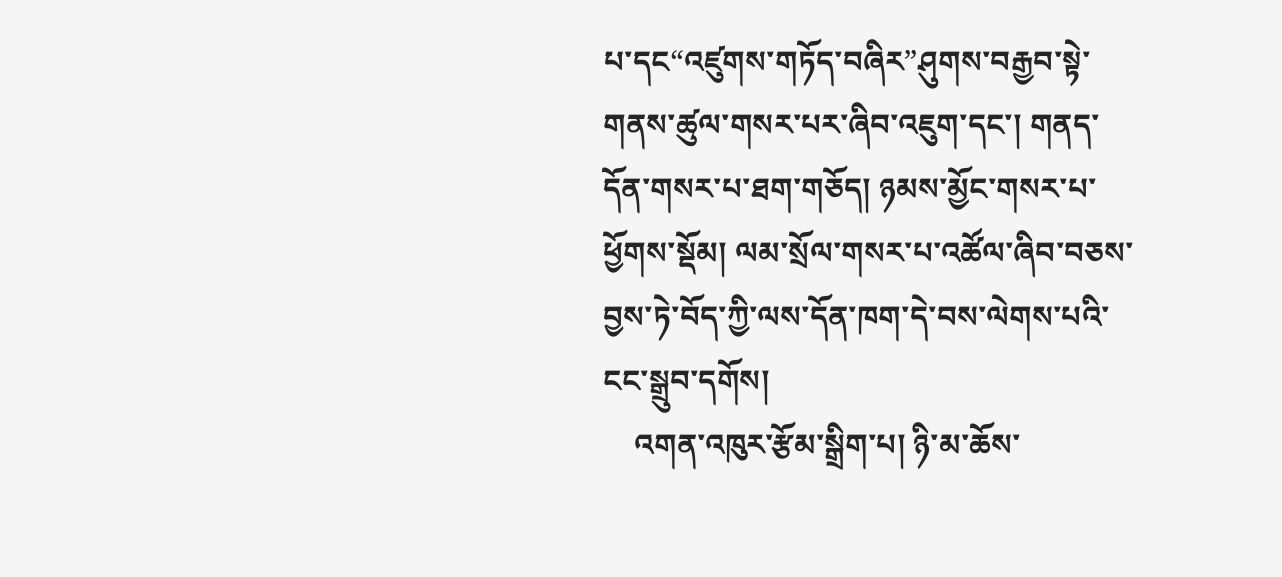པ་དང“འཛུགས་གཏོད་བཞིར”ཤུགས་བརྒྱབ་སྟེ་གནས་ཚུལ་གསར་པར་ཞིབ་འཇུག་དང་། གནད་དོན་གསར་པ་ཐག་གཅོད། ཉམས་མྱོང་གསར་པ་ཕྱོགས་སྡོམ། ལམ་སྲོལ་གསར་པ་འཚོལ་ཞིབ་བཅས་བྱས་ཏེ་བོད་ཀྱི་ལས་དོན་ཁག་དེ་བས་ལེགས་པའི་ངང་སྒྲུབ་དགོས།
    འགན་འཁུར་རྩོམ་སྒྲིག་པ། ཉི་མ་ཆོས་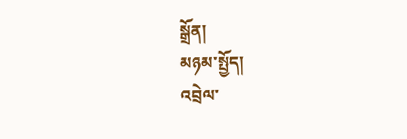སྒྲོན།
མཉམ་སྤྱོད།
འབྲེལ་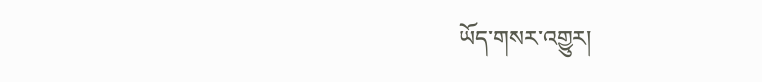ཡོད་གསར་འགྱུར།